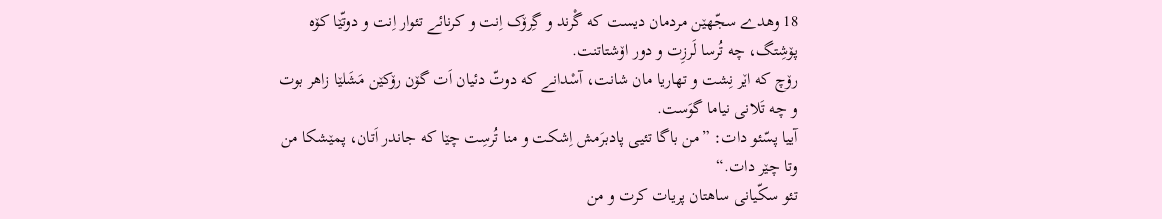18 وهدے سجّهێن مردمان دیست که گْرند و گِرۆک اِنت و کرنائے تئوار اِنت و دوتّێا کۆه پۆشِتگ، چه تُرسا لَرزِت و دور اۆشتاتنت.
رۆچ که اێر نِشت و تهاریا مان شانت، آسْدانے که دوتّ دئیان اَت گۆن رۆکێن مَشَلێا زاهر بوت و چه تَلانی نیاما گوَست.
آییا پسّئو دات: ”من باگا تئیی پادبرَمش اِشکت و منا تُرسِت چێا که جاندر اَتان، پمێشکا من وتا چێر دات.“
تئو سکّیانی ساهتان پریات کرت و من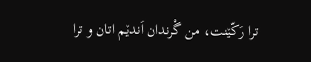ترا رَکّێنت، من گْرندان اَندێم اتان و ترا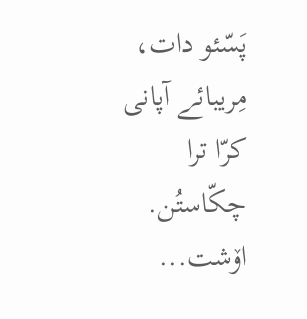پَسّئو دات، مِریبائے آپانی کرّا ترا چکّاستُن. اۆشت...